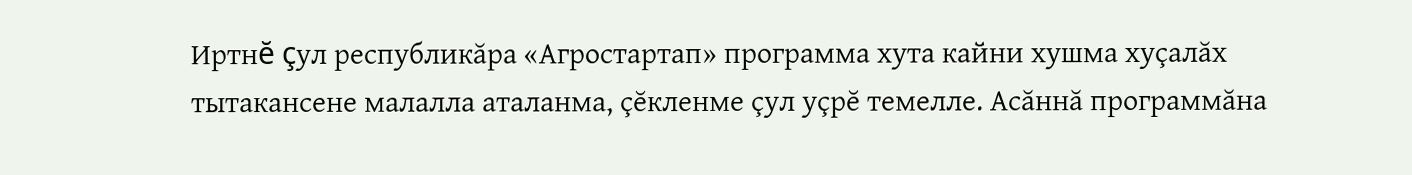Иртнĕ çул республикăра «Агростартап» программа хута кайни хушма хуçалăх тытакансене малалла аталанма, çĕкленме çул уçрĕ темелле. Асăннă программăна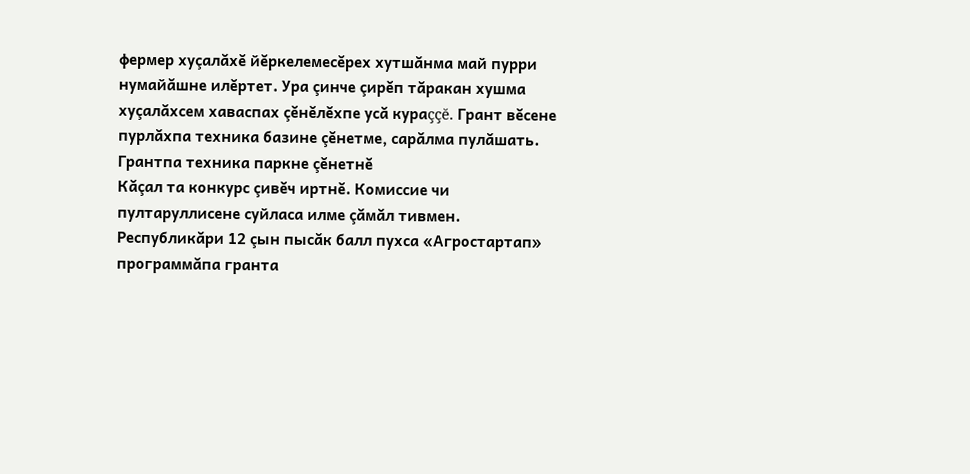фермер хуçалăхĕ йĕркелемесĕрех хутшăнма май пурри нумайăшне илĕртет. Ура çинче çирĕп тăракан хушма хуçалăхсем хаваспах çĕнĕлĕхпе усă кураççĕ. Грант вĕсене пурлăхпа техника базине çĕнетме, сарăлма пулăшать.
Грантпа техника паркне çĕнетнĕ
Кăçал та конкурс çивĕч иртнĕ. Комиссие чи пултаруллисене суйласа илме çăмăл тивмен. Республикăри 12 çын пысăк балл пухса «Агростартап» программăпа гранта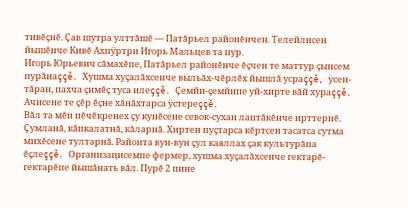тивĕçнĕ. Çав шутра улттăшĕ — Патăрьел районĕнчен. Телейлисен йышĕнче Кивĕ Ахпÿртри Игорь Мальцев та пур.
Игорь Юрьевич сăмахĕпе, Патăрьел районĕнче ĕçчен те маттур çынсем пурăнаççĕ. Хушма хуçалăхсенче выльăх-чĕрлĕх йышлă усраççĕ, ÿсен- тăран, пахча çимĕç туса илеççĕ. Çемйи-çемйипе уй-хирте вăй хураççĕ. Ачисене те çĕр ĕçне хăнăхтарса ÿстереççĕ.
Вăл та мĕн пĕчĕкренех çу кунĕсене севок-сухан лаптăкĕнче ирттернĕ. Çумланă, кăпкалатнă, кăларнă. Хиртен пуçтарса кĕртсен тасатса сутма михĕсене тултарнă. Районта вун-вун çул каяллах çак культурăпа ĕçлеççĕ. Организацисемпе фермер, хушма хуçалăхсенче гектарĕ-гектарĕпе йышăнать вăл. Пурĕ 2 пине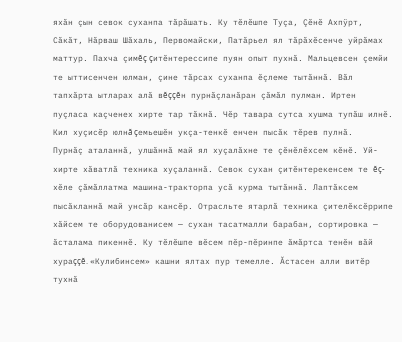яхăн çын севок суханпа тăрăшать. Ку тĕлĕшпе Туçа, Çĕнĕ Ахпÿрт, Сăкăт, Нăрваш Шăхаль, Первомайски, Патăрьел ял тăрăхĕсенче уйрăмах маттур. Пахча çимĕç çитĕнтерессипе пуян опыт пухнă. Мальцевсен çемйи те ыттисенчен юлман, çине тăрсах суханпа ĕçлеме тытăннă. Вăл тапхăрта ытларах алă вĕççĕн пурнăçланăран çăмăл пулман. Иртен пуçласа каçченех хирте тар тăкнă. Чĕр тавара сутса хушма тупăш илнĕ. Кил хуçисĕр юлнă çемьешĕн укçа-тенкĕ енчен пысăк тĕрев пулнă.
Пурнăç аталаннă, улшăннă май ял хуçалăхне те çĕнĕлĕхсем кĕнĕ. Уй-хирте хăватлă техника хуçаланнă. Севок сухан çитĕнтерекенсем те ĕç-хĕле çăмăллатма машина-тракторпа усă курма тытăннă. Лаптăксем пысăкланнă май унсăр кансĕр. Отрасльте ятарлă техника çителĕксĕррипе хăйсем те оборудованисем — сухан тасатмалли барабан, сортировка — ăсталама пикеннĕ. Ку тĕлĕшпе вĕсем пĕр-пĕринпе ăмăртса тенĕн вăй хураççĕ. «Кулибинсем» кашни ялтах пур темелле. Ăстасен алли витĕр тухнă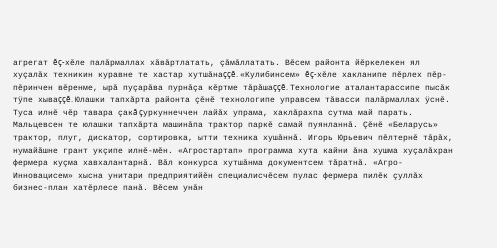агрегат ĕç-хĕле палăрмаллах хăвăртлатать, çăмăллатать. Вĕсем районта йĕркелекен ял хуçалăх техникин куравне те хастар хутшăнаççĕ. «Кулибинсем» ĕç-хĕле хакланипе пĕрлех пĕр-пĕринчен вĕренме, ырă пуçарăва пурнăçа кĕртме тăрăшаççĕ. Технологие аталантарассипе пысăк тÿпе хываççĕ. Юлашки тапхăрта районта çĕнĕ технологипе управсем тăвасси палăрмаллах ÿснĕ. Туса илнĕ чĕр тавара çакă çуркуннеччен лайăх упрама, хаклăрахпа сутма май парать.
Мальцевсен те юлашки тапхăрта машинăпа трактор паркĕ самай пуянланнă. Çĕнĕ «Беларусь» трактор, плуг, дискатор, сортировка, ытти техника хушăннă. Игорь Юрьевич пĕлтернĕ тăрăх, нумайăшне грант укçипе илнĕ-мĕн. «Агростартап» программа хута кайни ăна хушма хуçалăхран фермера куçма хавхалантарнă. Вăл конкурса хутшăнма документсем тăратнă. «Агро-Инновацисем» хысна унитари предприятийĕн специалисчĕсем пулас фермера пилĕк çуллăх бизнес-план хатĕрлесе панă. Вĕсем унăн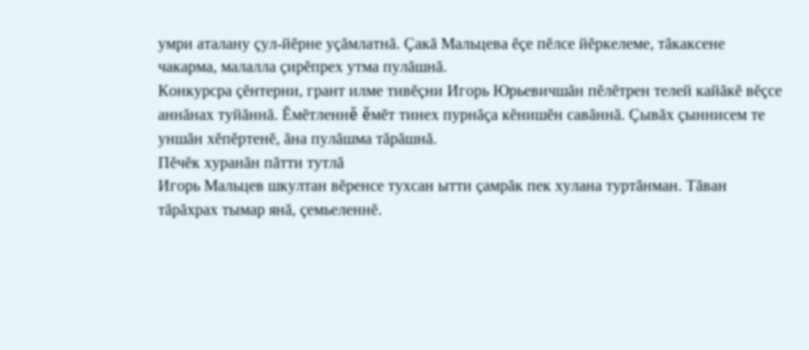умри аталану çул-йĕрне уçăмлатнă. Çакă Мальцева ĕçе пĕлсе йĕркелеме, тăкаксене чакарма, малалла çирĕпрех утма пулăшнă.
Конкурсра çĕнтерни, грант илме тивĕçни Игорь Юрьевичшăн пĕлĕтрен телей кайăкĕ вĕçсе аннăнах туйăннă. Ĕмĕтленнĕ ĕмĕт тинех пурнăçа кĕнишĕн савăннă. Çывăх çыннисем те уншăн хĕпĕртенĕ, ăна пулăшма тăрăшнă.
Пĕчĕк хуранăн пăтти тутлă
Игорь Мальцев шкултан вĕренсе тухсан ытти çамрăк пек хулана туртăнман. Тăван тăрăхрах тымар янă, çемьеленнĕ.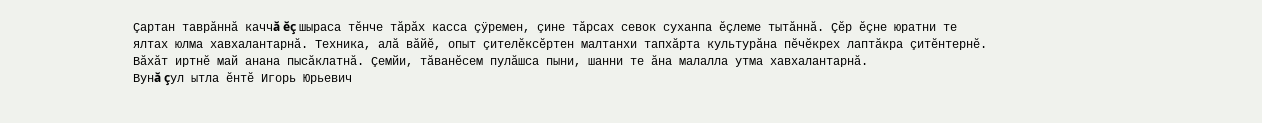Çартан таврăннă каччă ĕç шыраса тĕнче тăрăх касса çÿремен, çине тăрсах севок суханпа ĕçлеме тытăннă. Çĕр ĕçне юратни те ялтах юлма хавхалантарнă. Техника, алă вăйĕ, опыт çителĕксĕртен малтанхи тапхăрта культурăна пĕчĕкрех лаптăкра çитĕнтернĕ. Вăхăт иртнĕ май анана пысăклатнă. Çемйи, тăванĕсем пулăшса пыни, шанни те ăна малалла утма хавхалантарнă.
Вунă çул ытла ĕнтĕ Игорь Юрьевич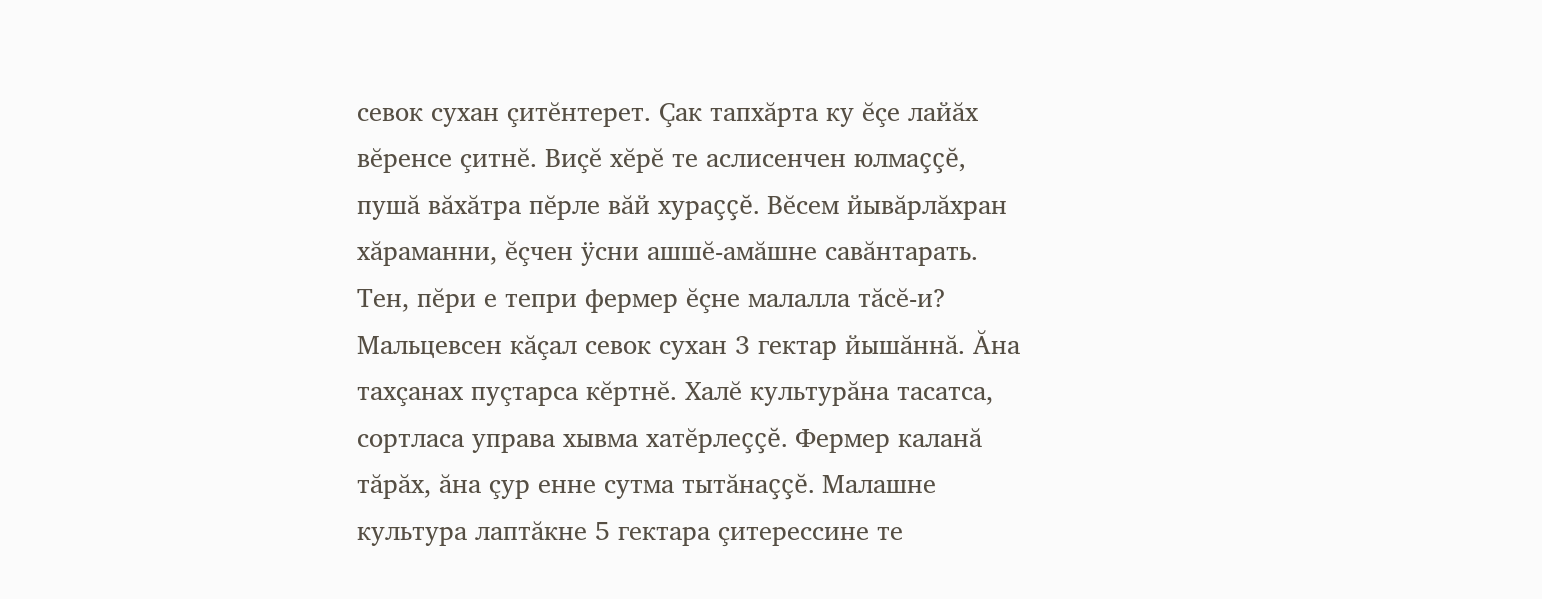севок сухан çитĕнтерет. Çак тапхăрта ку ĕçе лайăх вĕренсе çитнĕ. Виçĕ хĕрĕ те аслисенчен юлмаççĕ, пушă вăхăтра пĕрле вăй хураççĕ. Вĕсем йывăрлăхран хăраманни, ĕçчен ÿсни ашшĕ-амăшне савăнтарать. Тен, пĕри е тепри фермер ĕçне малалла тăсĕ-и?
Мальцевсен кăçал севок сухан 3 гектар йышăннă. Ăна тахçанах пуçтарса кĕртнĕ. Халĕ культурăна тасатса, сортласа управа хывма хатĕрлеççĕ. Фермер каланă тăрăх, ăна çур енне сутма тытăнаççĕ. Малашне культура лаптăкне 5 гектара çитерессине те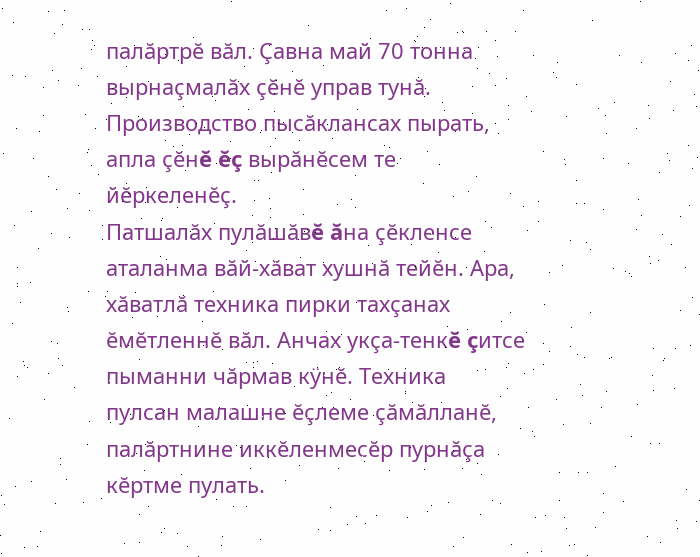палăртрĕ вăл. Çавна май 70 тонна вырнаçмалăх çĕнĕ управ тунă. Производство пысăклансах пырать, апла çĕнĕ ĕç вырăнĕсем те йĕркеленĕç.
Патшалăх пулăшăвĕ ăна çĕкленсе аталанма вăй-хăват хушнă тейĕн. Ара, хăватлă техника пирки тахçанах ĕмĕтленнĕ вăл. Анчах укçа-тенкĕ çитсе пыманни чăрмав кÿнĕ. Техника пулсан малашне ĕçлеме çăмăлланĕ, палăртнине иккĕленмесĕр пурнăçа кĕртме пулать.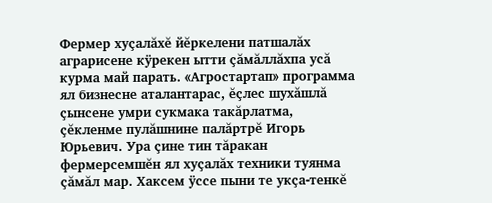Фермер хуçалăхĕ йĕркелени патшалăх аграрисене кÿрекен ытти çăмăллăхпа усă курма май парать. «Агростартап» программа ял бизнесне аталантарас, ĕçлес шухăшлă çынсене умри сукмака такăрлатма, çĕкленме пулăшнине палăртрĕ Игорь Юрьевич. Ура çине тин тăракан фермерсемшĕн ял хуçалăх техники туянма çăмăл мар. Хаксем ÿссе пыни те укçа-тенкĕ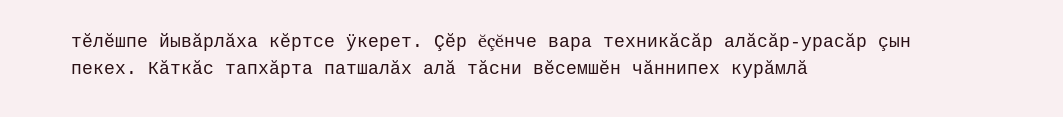тĕлĕшпе йывăрлăха кĕртсе ÿкерет. Çĕр ĕçĕнче вара техникăсăр алăсăр-урасăр çын пекех. Кăткăс тапхăрта патшалăх алă тăсни вĕсемшĕн чăннипех курăмлă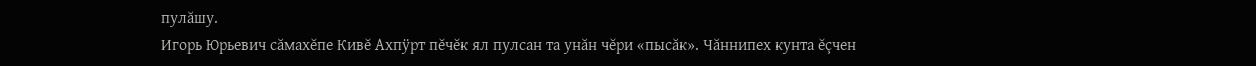пулăшу.
Игорь Юрьевич сăмахĕпе Кивĕ Ахпÿрт пĕчĕк ял пулсан та унăн чĕри «пысăк». Чăннипех кунта ĕçчен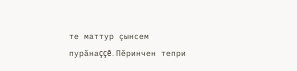те маттур çынсем пурăнаççĕ. Пĕринчен тепри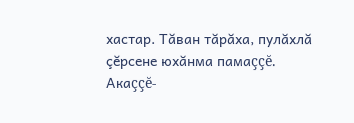хастар. Тăван тăрăха, пулăхлă çĕрсене юхăнма памаççĕ. Акаççĕ-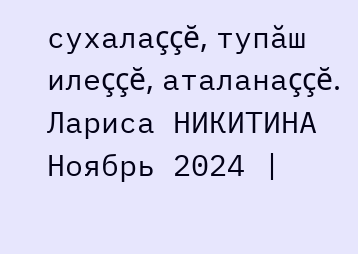сухалаççĕ, тупăш илеççĕ, аталанаççĕ.
Лариса НИКИТИНА
Ноябрь 2024 |